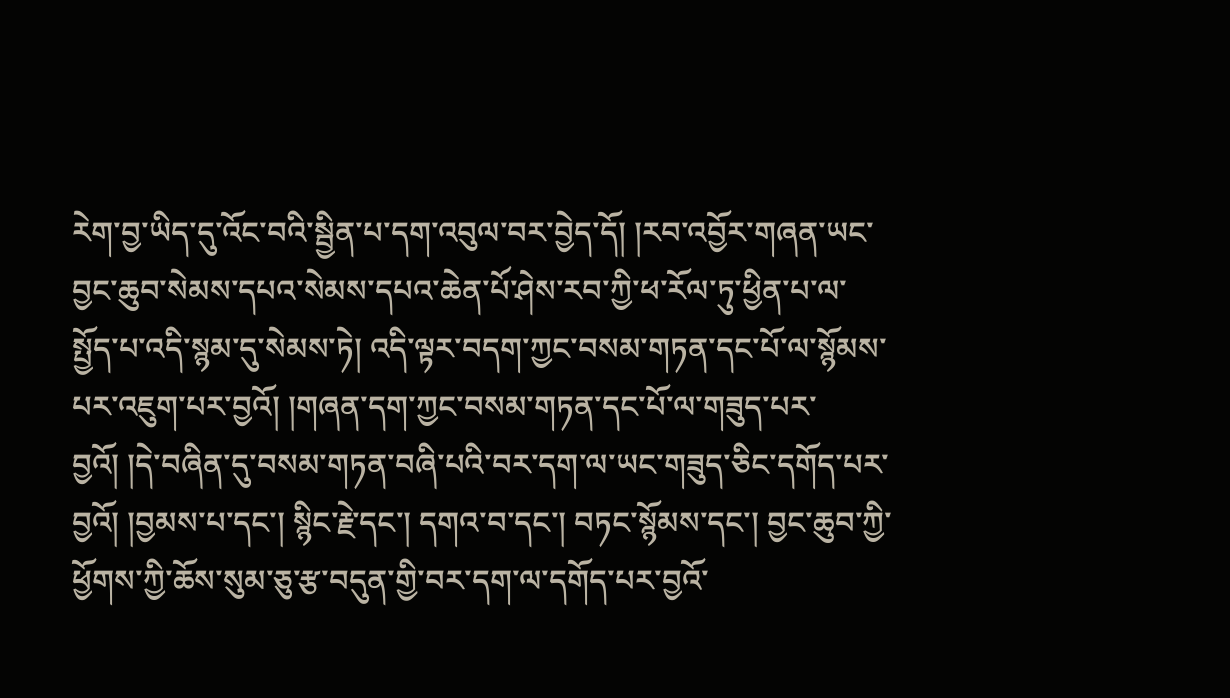རེག་བྱ་ཡིད་དུ་འོང་བའི་སྦྱིན་པ་དག་འབུལ་བར་བྱེད་དོ། །རབ་འབྱོར་གཞན་ཡང་བྱང་ཆུབ་སེམས་དཔའ་སེམས་དཔའ་ཆེན་པོ་ཤེས་རབ་ཀྱི་ཕ་རོལ་ཏུ་ཕྱིན་པ་ལ་སྤྱོད་པ་འདི་སྙམ་དུ་སེམས་ཏེ། འདི་ལྟར་བདག་ཀྱང་བསམ་གཏན་དང་པོ་ལ་སྙོམས་པར་འཇུག་པར་བྱའོ། །གཞན་དག་ཀྱང་བསམ་གཏན་དང་པོ་ལ་གཟུད་པར་བྱའོ། །དེ་བཞིན་དུ་བསམ་གཏན་བཞི་པའི་བར་དག་ལ་ཡང་གཟུད་ཅིང་དགོད་པར་བྱའོ། །བྱམས་པ་དང་། སྙིང་རྗེ་དང་། དགའ་བ་དང་། བཏང་སྙོམས་དང་། བྱང་ཆུབ་ཀྱི་ཕྱོགས་ཀྱི་ཆོས་སུམ་ཅུ་རྩ་བདུན་གྱི་བར་དག་ལ་དགོད་པར་བྱའོ་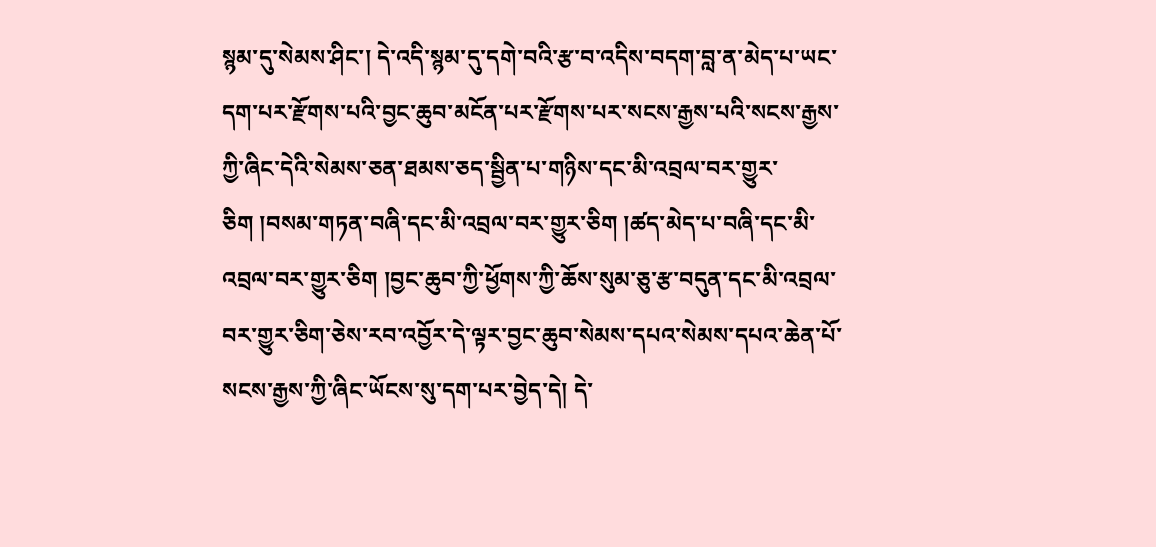སྙམ་དུ་སེམས་ཤིང་། དེ་འདི་སྙམ་དུ་དགེ་བའི་རྩ་བ་འདིས་བདག་བླ་ན་མེད་པ་ཡང་དག་པར་རྫོགས་པའི་བྱང་ཆུབ་མངོན་པར་རྫོགས་པར་སངས་རྒྱས་པའི་སངས་རྒྱས་ཀྱི་ཞིང་དེའི་སེམས་ཅན་ཐམས་ཅད་སྦྱིན་པ་གཉིས་དང་མི་འབྲལ་བར་གྱུར་ཅིག །བསམ་གཏན་བཞི་དང་མི་འབྲལ་བར་གྱུར་ཅིག །ཚད་མེད་པ་བཞི་དང་མི་འབྲལ་བར་གྱུར་ཅིག །བྱང་ཆུབ་ཀྱི་ཕྱོགས་ཀྱི་ཆོས་སུམ་ཅུ་རྩ་བདུན་དང་མི་འབྲལ་བར་གྱུར་ཅིག་ཅེས་རབ་འབྱོར་དེ་ལྟར་བྱང་ཆུབ་སེམས་དཔའ་སེམས་དཔའ་ཆེན་པོ་སངས་རྒྱས་ཀྱི་ཞིང་ཡོངས་སུ་དག་པར་བྱེད་དེ། དེ་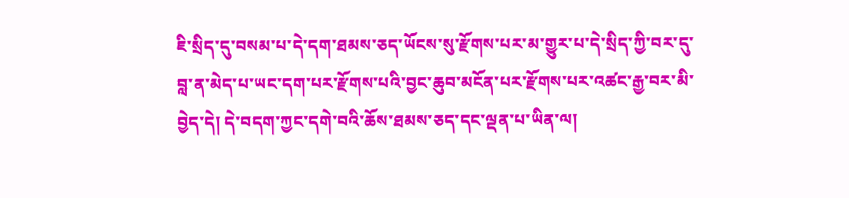ཇི་སྲིད་དུ་བསམ་པ་དེ་དག་ཐམས་ཅད་ཡོངས་སུ་རྫོགས་པར་མ་གྱུར་པ་དེ་སྲིད་ཀྱི་བར་དུ་བླ་ན་མེད་པ་ཡང་དག་པར་རྫོགས་པའི་བྱང་ཆུབ་མངོན་པར་རྫོགས་པར་འཚང་རྒྱ་བར་མི་བྱེད་དེ། དེ་བདག་ཀྱང་དགེ་བའི་ཆོས་ཐམས་ཅད་དང་ལྡན་པ་ཡིན་ལ།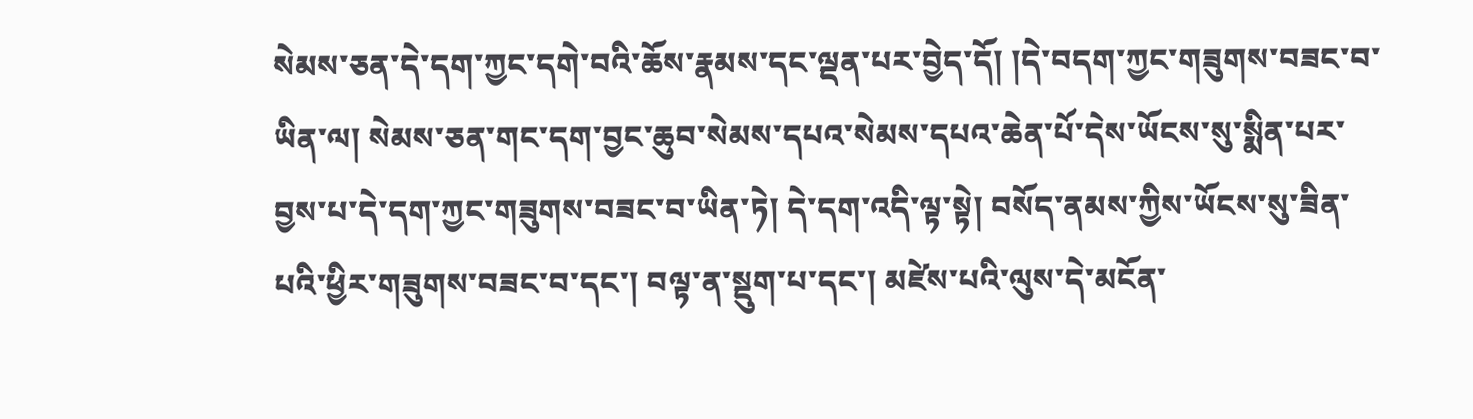སེམས་ཅན་དེ་དག་ཀྱང་དགེ་བའི་ཆོས་རྣམས་དང་ལྡན་པར་བྱེད་དོ། །དེ་བདག་ཀྱང་གཟུགས་བཟང་བ་ཡིན་ལ། སེམས་ཅན་གང་དག་བྱང་ཆུབ་སེམས་དཔའ་སེམས་དཔའ་ཆེན་པོ་དེས་ཡོངས་སུ་སྨིན་པར་བྱས་པ་དེ་དག་ཀྱང་གཟུགས་བཟང་བ་ཡིན་ཏེ། དེ་དག་འདི་ལྟ་སྟེ། བསོད་ནམས་ཀྱིས་ཡོངས་སུ་ཟིན་པའི་ཕྱིར་གཟུགས་བཟང་བ་དང་། བལྟ་ན་སྡུག་པ་དང་། མཛེས་པའི་ལུས་དེ་མངོན་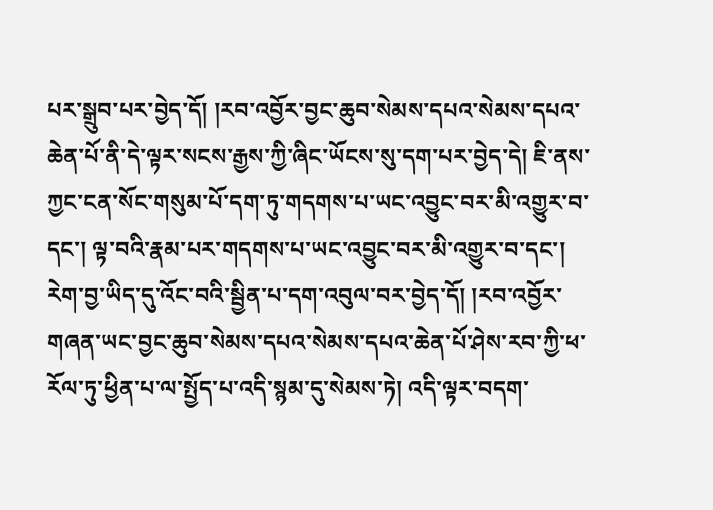པར་སྒྲུབ་པར་བྱེད་དོ། །རབ་འབྱོར་བྱང་ཆུབ་སེམས་དཔའ་སེམས་དཔའ་ཆེན་པོ་ནི་དེ་ལྟར་སངས་རྒྱས་ཀྱི་ཞིང་ཡོངས་སུ་དག་པར་བྱེད་དེ། ཇི་ནས་ཀྱང་ངན་སོང་གསུམ་པོ་དག་ཏུ་གདགས་པ་ཡང་འབྱུང་བར་མི་འགྱུར་བ་དང་། ལྟ་བའི་རྣམ་པར་གདགས་པ་ཡང་འབྱུང་བར་མི་འགྱུར་བ་དང་།
རེག་བྱ་ཡིད་དུ་འོང་བའི་སྦྱིན་པ་དག་འབུལ་བར་བྱེད་དོ། །རབ་འབྱོར་གཞན་ཡང་བྱང་ཆུབ་སེམས་དཔའ་སེམས་དཔའ་ཆེན་པོ་ཤེས་རབ་ཀྱི་ཕ་རོལ་ཏུ་ཕྱིན་པ་ལ་སྤྱོད་པ་འདི་སྙམ་དུ་སེམས་ཏེ། འདི་ལྟར་བདག་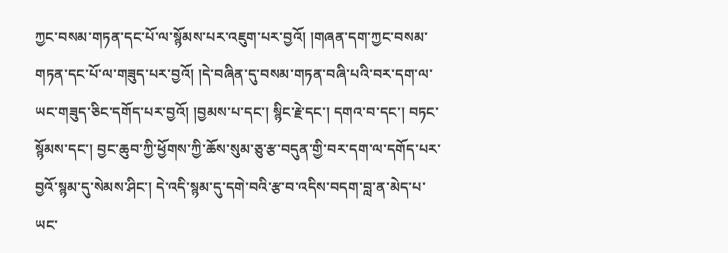ཀྱང་བསམ་གཏན་དང་པོ་ལ་སྙོམས་པར་འཇུག་པར་བྱའོ། །གཞན་དག་ཀྱང་བསམ་གཏན་དང་པོ་ལ་གཟུད་པར་བྱའོ། །དེ་བཞིན་དུ་བསམ་གཏན་བཞི་པའི་བར་དག་ལ་ཡང་གཟུད་ཅིང་དགོད་པར་བྱའོ། །བྱམས་པ་དང་། སྙིང་རྗེ་དང་། དགའ་བ་དང་། བཏང་སྙོམས་དང་། བྱང་ཆུབ་ཀྱི་ཕྱོགས་ཀྱི་ཆོས་སུམ་ཅུ་རྩ་བདུན་གྱི་བར་དག་ལ་དགོད་པར་བྱའོ་སྙམ་དུ་སེམས་ཤིང་། དེ་འདི་སྙམ་དུ་དགེ་བའི་རྩ་བ་འདིས་བདག་བླ་ན་མེད་པ་ཡང་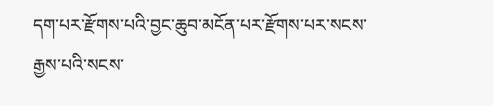དག་པར་རྫོགས་པའི་བྱང་ཆུབ་མངོན་པར་རྫོགས་པར་སངས་རྒྱས་པའི་སངས་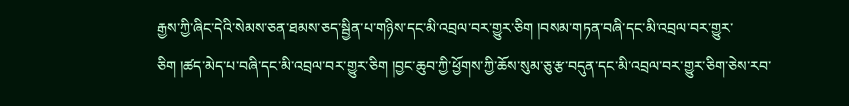རྒྱས་ཀྱི་ཞིང་དེའི་སེམས་ཅན་ཐམས་ཅད་སྦྱིན་པ་གཉིས་དང་མི་འབྲལ་བར་གྱུར་ཅིག །བསམ་གཏན་བཞི་དང་མི་འབྲལ་བར་གྱུར་ཅིག །ཚད་མེད་པ་བཞི་དང་མི་འབྲལ་བར་གྱུར་ཅིག །བྱང་ཆུབ་ཀྱི་ཕྱོགས་ཀྱི་ཆོས་སུམ་ཅུ་རྩ་བདུན་དང་མི་འབྲལ་བར་གྱུར་ཅིག་ཅེས་རབ་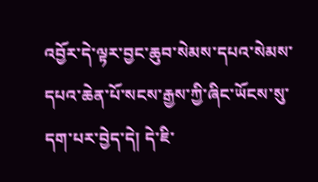འབྱོར་དེ་ལྟར་བྱང་ཆུབ་སེམས་དཔའ་སེམས་དཔའ་ཆེན་པོ་སངས་རྒྱས་ཀྱི་ཞིང་ཡོངས་སུ་དག་པར་བྱེད་དེ། དེ་ཇི་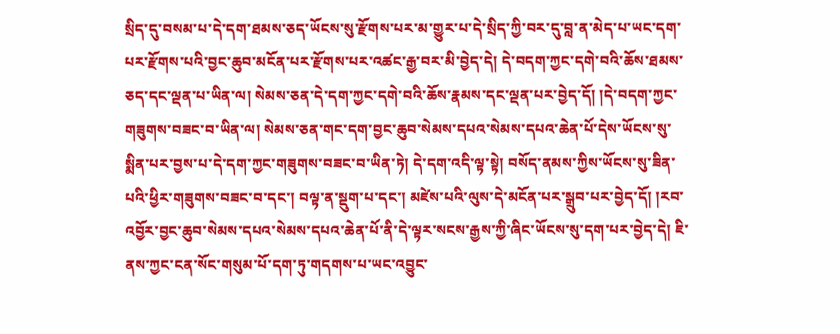སྲིད་དུ་བསམ་པ་དེ་དག་ཐམས་ཅད་ཡོངས་སུ་རྫོགས་པར་མ་གྱུར་པ་དེ་སྲིད་ཀྱི་བར་དུ་བླ་ན་མེད་པ་ཡང་དག་པར་རྫོགས་པའི་བྱང་ཆུབ་མངོན་པར་རྫོགས་པར་འཚང་རྒྱ་བར་མི་བྱེད་དེ། དེ་བདག་ཀྱང་དགེ་བའི་ཆོས་ཐམས་ཅད་དང་ལྡན་པ་ཡིན་ལ། སེམས་ཅན་དེ་དག་ཀྱང་དགེ་བའི་ཆོས་རྣམས་དང་ལྡན་པར་བྱེད་དོ། །དེ་བདག་ཀྱང་གཟུགས་བཟང་བ་ཡིན་ལ། སེམས་ཅན་གང་དག་བྱང་ཆུབ་སེམས་དཔའ་སེམས་དཔའ་ཆེན་པོ་དེས་ཡོངས་སུ་སྨིན་པར་བྱས་པ་དེ་དག་ཀྱང་གཟུགས་བཟང་བ་ཡིན་ཏེ། དེ་དག་འདི་ལྟ་སྟེ། བསོད་ནམས་ཀྱིས་ཡོངས་སུ་ཟིན་པའི་ཕྱིར་གཟུགས་བཟང་བ་དང་། བལྟ་ན་སྡུག་པ་དང་། མཛེས་པའི་ལུས་དེ་མངོན་པར་སྒྲུབ་པར་བྱེད་དོ། །རབ་འབྱོར་བྱང་ཆུབ་སེམས་དཔའ་སེམས་དཔའ་ཆེན་པོ་ནི་དེ་ལྟར་སངས་རྒྱས་ཀྱི་ཞིང་ཡོངས་སུ་དག་པར་བྱེད་དེ། ཇི་ནས་ཀྱང་ངན་སོང་གསུམ་པོ་དག་ཏུ་གདགས་པ་ཡང་འབྱུང་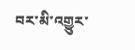བར་མི་འགྱུར་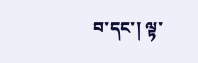བ་དང་། ལྟ་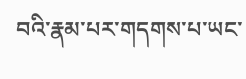བའི་རྣམ་པར་གདགས་པ་ཡང་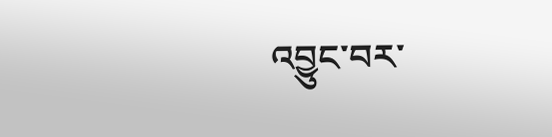འབྱུང་བར་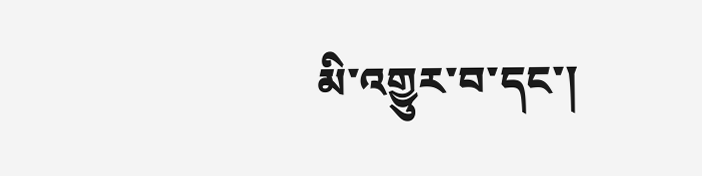མི་འགྱུར་བ་དང་།